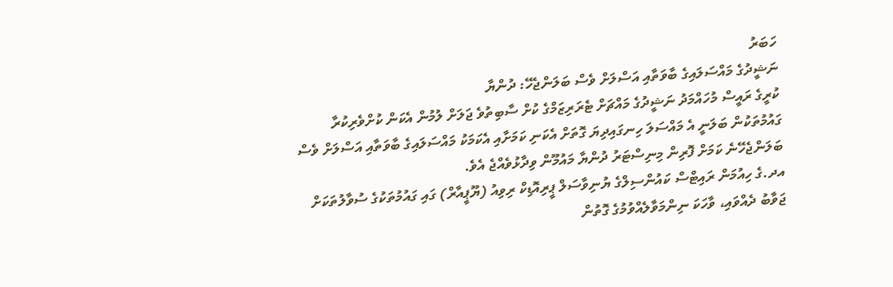ހަބަރު
ނަޝީދުގެ މައްސަލައިގެ ބާވަތާއި އަސްލަށް ވެސް ބަލަންޖެހޭ: ދުންޔާ
ކުރީގެ ރައީސް މުހައްމަދު ނަޝީދުގެ މައްޗަށް ޓެރަރިޒަމްގެ ކުށް ސާބިތުވެ ޖަލަށް ލުމުން އެކަން ކުށްވެރިކުރާ ގައުމުތަކުން ބަލަނީ އެ މައްސަލަ ހިނގައިދިޔަ ގޮތަށް އެކަނި ކަމަށާއި އެކަމަކު މައްސަލައިގެ ބާވަތާއި އަސްލަށް ވެސް ބަލަންޖެހޭނެ ކަމަށް ފޮރިން މިނިސްޓަރު ދުންޔާ މައުމޫން ވިދާޅުވެއްޖެ އެވެ.
އދ.ގެ ހިއުމަން ރައިޓްސް ކައުންސިލްގެ ޔުނިވާސަލް ޕީރިއޮޑިކް ރިވިއު (ޔޫޕީއާރް) ގައި ގައުމުތަކުގެ ސުވާލުތަކަށް ޖަވާބު ދެއްވައި، ވާހަކަ ނިންމަވާލެއްވުމުގެ ގޮތުން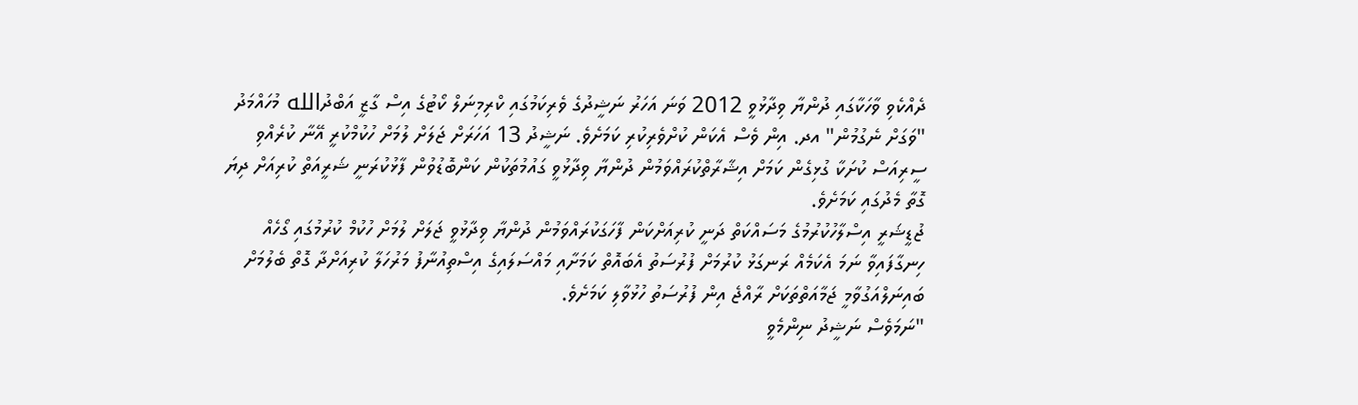ދެއްކެވި ވާހަކާގައި ދުންޔާ ވިދާޅުވީ 2012 ވަނަ އަހަރު ނަޝީދުގެ ވެރިކަމުގައި ކްރިމިނަލް ކޯޓުގެ އިސް ގާޒީ އަބްދުالله މުހައްމަދު "ވަގަށް ނެގުމުން" އދ. އިން ވެސް އެކަން ކުށްވެރިކުރި ކަމަށެވެ. ނަޝީދު 13 އަހަރަށް ޖަލަށް ލުމަށް ހުކުމްކުރީ އޭނާ ކުރެއްވި ސީރިއަސް ކުށަކާ ގުޅިގެން ކަމަށް އިޝާރާތްކުރައްވަމުން ދުންޔާ ވިދާޅުވީ ގައުމުތަކުން ކަންބޮޑުވުން ފާޅުކުރަނީ ޝަރީއަތް ކުރިއަށް ދިޔަ ގޮތާ މެދުގައި ކަމަށެވެ.
ޖުޑީޝަރީ އިސްލާހުކުރުމުގެ މަސައްކަތް ދަނީ ކުރިއަށްކަން ފާހަގަކުރައްވަމުން ދުންޔާ ވިދާޅުވީ ޖަލަށް ލުމަށް ހުކުމް ކުރުމުގައި ގޯހެއް ހިނގާފައިވާ ނަމަ އެކަމެއް ރަނގަޅު ކުރުމަށް ފުރުސަތު އެބައޮތް ކަމަށާއި މައްސަލައިގެ އިސްތިއުނާފު މަރުހަލާ ކުރިއަށްދާ ގޮތް ބެލުމަށް ބައިނަލްއަގުވާމީ ޖަމާއަތްތަކަށް ރާއްޖެ އިން ފުރުސަތު ހުޅުވާލި ކަމަށެވެ.
"ނަމަވެސް ނަޝީދު ނިންމެވީ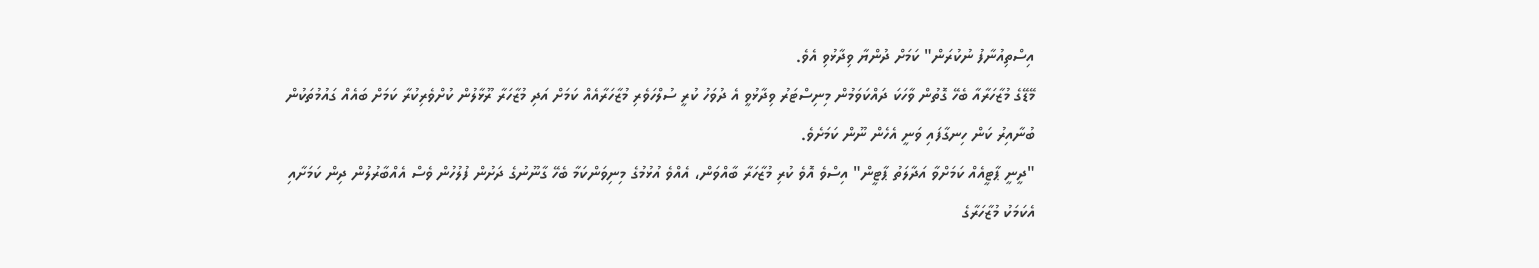އިސްތިއުނާފު ނުކުރަން" ކަމަށް ދުންޔާ ވިދާޅުވި އެވެ.
މޭޑޭގެ މުޒާހަރާއާ ބެހޭ ގޮތުން ވާހަކަ ދައްކަވަމުން މިނިސްޓަރު ވިދާޅުވީ އެ ދުވަހު ކުރީ ސުލްހަވެރި މުޒާހަރާއެއް ކަމަށް އަދި މުޒާހަރާ ރޫޅާލުން ކުށްވެރިކުރާ ކަމަށް ބައެއް ގައުމުތަކުން ބުނާއިރު ކަން ހިނގާފައި ވަނީ އެހެން ނޫން ކަމަށެވެ.
"ދީނީ ޕާޓީއެއް ކަމަށްވާ އަދާލަތު ޕާޓީން" އިސްވެ އޮވެ ކުރި މުޒާހަރާ ބާއްވަން، އެއްވެ އުޅުމުގެ މިނިވަންކަމާ ބެހޭ ގާނޫނުގެ ދަށުން ފުލުހުން ވެސް އެއްބާރުލުން ދިން ކަމަށާއި އެކަމަކު މުޒާހަރާގެ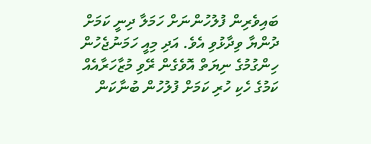ބައިވެރިން ފުލުހުންނަށް ހަމަލާ ދިނީ ކަމަށް ދުންޔާ ވިދާޅުވި އެވެ. އަދި މިއީ ހަމަނުޖެހުން ހިންގުމުގެ ނިޔަތް އޮވެގެން ރޭވި މުޒާހަރާއެއް ކަމުގެ ހެކި ހުރި ކަމަށް ފުލުހުން ބުނާކަން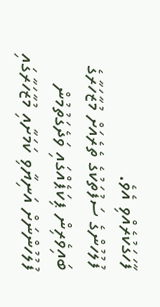ފާހަގަކުރެއްވި އެވެ.
ފުލުހުންގެ ސަފުތަކުގެ ތެރެއަށް މުޒާހަރާގެ ބައިވެރިން ޕިކަޕެއްގައި ވަދެގަތުމުން ފުލުހުންނަށް އަނިޔާވި ކަމަށާއި މުޒާހަރާގައި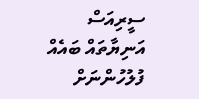ސީރިއަސް އަނިޔާތައް ބައެއް ފުލުހުންނަށް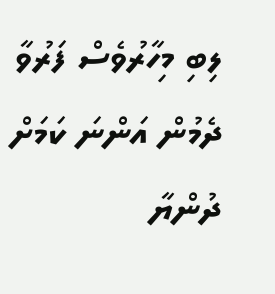ލިބި މިހާރުވެސް ފަރުވާ ދެމުން އަންނަ ކަމަށް ދުންޔާ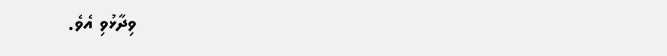ވިދާޅުވި އެވެ.